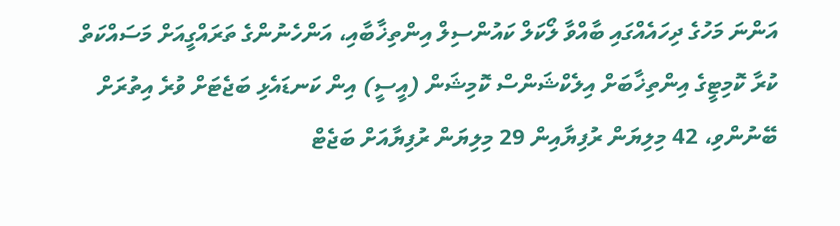އަންނަ މަހުގެ ދިހައެއްގައި ބާއްވާ ލޯކަލް ކައުންސިލް އިންތިޚާބާއި، އަންހެނުންގެ ތަރައްގީއަށް މަސައްކަތް ކުރާ ކޮމިޓީގެ އިންތިޚާބަށް އިލެކްޝަންސް ކޮމިޝަން (އީސީ) އިން ކަނޑައެޅި ބަޖެޓަށް ވުރެ އިތުރަށް ބޭނުންވި، 42 މިލިޔަން ރުފިޔާއިން 29 މިލިޔަން ރުފިޔާއަށް ބަޖެޓް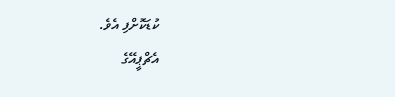ކުޑަކޮށްފި އެވެ.
އެޗްޕީއޭގެ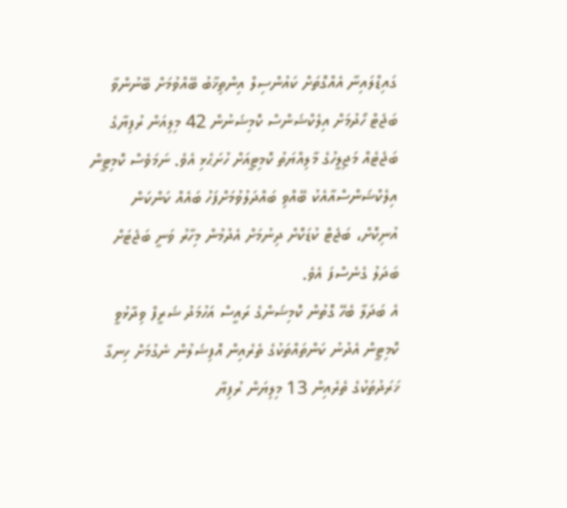ގައިޑްލައިނާ އެއްގޮތަށް ކައުންސިލް އިންތިޚާބު ބޭއްވުމަށް ބޭނުންވާ ބަޖެޓް ހޯދުމަށް އިލެކްޝަންސް ކޮމިޝަނުން 42 މިލިއަން ރުފިޔާގެ ބަޖެޓެއް މަޖިލީހުގެ މާލިއްޔަތު ކޮމިޓީއަށް ހުށަޙެޅި އެވެ. ނަމަވެސް ކޮމިޓީން އިލެކްޝަންސްއާއެކު ބޭއްވި ބައްދަލުވުމަށްފަހު ބައެއް ކަންކަން އުނިކޮށް، ބަޖެޓް ކުޑަކޮށް ދިނުމަށް އެދުމުން މިހާރު ވަނީ ބަޖެޓަށް ބަދަލު ގެނެސްފަ އެވެ.
އެ ބަދަލާ ބެހޭ ގޮތުން ކޮމިޝަންގެ ރައީސް އަހުމަދު ޝަރީފް ވިދާޅުވީ ކޮމިޓީން އެދުނު ކަންތައްތަކުގެ ތެރެއިން އޮފިޝަލުން ނެގުމަށް ހިނގާ ޚަރަދުތަކުގެ ތެރެއިން 13 މިލިޔަން ރުފިޔާ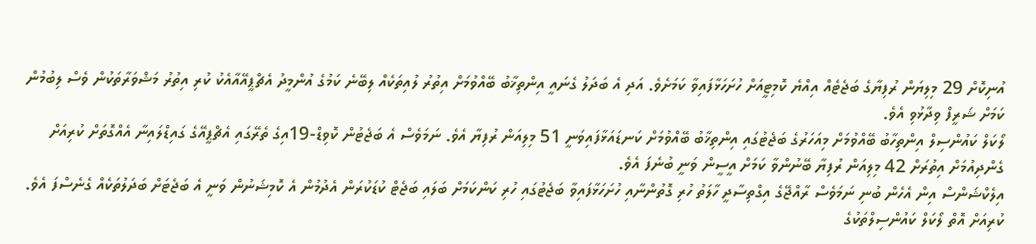އުނިކޮށް 29 މިލިޔަން ރުފިޔާގެ ބަޖެޓެއް އިއްޔެ ކޮމިޓީއަށް ހުށަހަޅާފައިވާ ކަމަށެވެ. އަދި އެ ބަދަލު ގެނައީ އިންތިޚާބު ބޭއްވުމަށް އިތުރު ލުއިތަކެއް ލިބޭނެ ކަމުގެ އުންމީދު އެޗްޕީއޭއާއެކު ކުރި އިތުރު މަޝްވަރާތަކުން ވެސް ލިބުމުން ކަމަށް ޝަރީފް ވިދާޅުވި އެވެ.
ލޯކަލް ކައުންސިލް އިންތިހާބު ބޭއްވުމަށް މިއަހަރުގެ ބަޖެޓުގައި އިންތިޚާބު ބޭއްވުމަށް ކަނޑައަޅާފައިވަނީ 51 މިލިއަން ރުފިޔާ އެވެ. ނަމަވެސް އެ ބަޖެޓުން ކޮވިޑް-19އިގެ ތެރޭގައި އެޗްޕީއޭގެ ގައިޑްލައިނާ އެއްގޮތަށް ކުރިއަށް ގެންދިއުމަށް އިތުރަށް 42 މިލިއަން ރުފިޔާ ބޭނުންވާ ކަމަށް އީސީން ވަނީ ބުނެފަ އެވެ.
އިލެކްޝަންސް އިން އެހެން ބުނި ނަމަވެސް ރާއްޖޭގެ އިގްތިސާދީ ހާލަތު ހުރި ގޮތުންނާއި ހުށަހަޅާފައިވާ ބަޖެޓުގައި ހުރި ކަންކަމަށް ބަލައި ބަޖެޓް ކުޑަކުރަން އެދުމުން އެ ކޮމިޝަނުން ވަނީ އެ ބަޖެޓަށް ބަދަލުތަކެއް ގެނެސްފަ އެވެ.
ކުރިއަށް އޮތް ލޯކަލް ކައުންސިލްތަކުގެ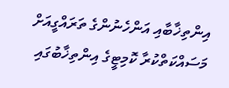އިންތިޚާބާއި އަންހެނުންގެ ތަރައްގީއަށް މަސައްކަތްކުރާ ކޮމިޓީގެ އިންތިޚާބުގައި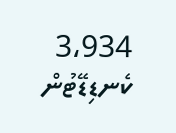3،934 ކެނޑިޑޭޓުން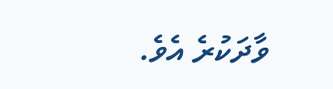ވާދަކުރެ އެވެ.